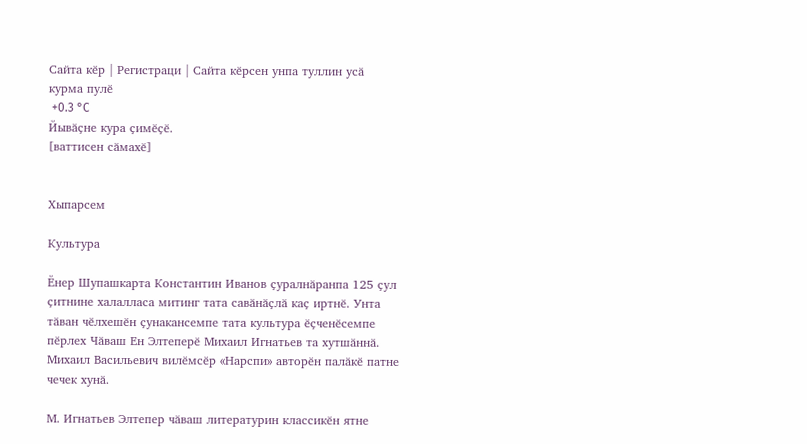Сайта кӗр | Регистраци | Сайта кӗрсен унпа туллин усӑ курма пулӗ
 +0.3 °C
Йывӑҫне кура ҫимӗҫӗ.
[ваттисен сӑмахӗ]


Хыпарсем

Культура

Ӗнер Шупашкарта Константин Иванов ҫуралнӑранпа 125 ҫул ҫитнине халалласа митинг тата савӑнӑҫлӑ каҫ иртнӗ. Унта тӑван чӗлхешӗн ҫунакансемпе тата культура ӗҫченӗсемпе пӗрлех Чӑваш Ен Элтеперӗ Михаил Игнатьев та хутшӑннӑ. Михаил Васильевич вилӗмсӗр «Нарспи» авторӗн палӑкӗ патне чечек хунӑ.

М. Игнатьев Элтепер чӑваш литературин классикӗн ятне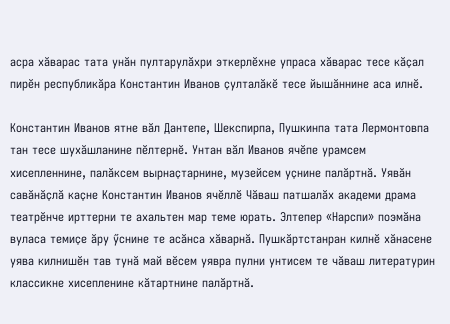асра хӑварас тата унӑн пултарулӑхри эткерлӗхне упраса хӑварас тесе кӑҫал пирӗн республикӑра Константин Иванов ҫулталӑкӗ тесе йышӑннине аса илнӗ.

Константин Иванов ятне вӑл Дантепе, Шекспирпа, Пушкинпа тата Лермонтовпа тан тесе шухӑшланине пӗлтернӗ. Унтан вӑл Иванов ячӗпе урамсем хисепленнине, палӑксем вырнаҫтарнине, музейсем уҫнине палӑртнӑ. Уявӑн савӑнӑҫлӑ каҫне Константин Иванов ячӗллӗ Чӑваш патшалӑх академи драма театрӗнче ирттерни те ахальтен мар теме юрать. Элтепер «Нарспи» поэмӑна вуласа темиҫе ӑру ӳснине те асӑнса хӑварнӑ. Пушкӑртстанран килнӗ хӑнасене уява килнишӗн тав тунӑ май вӗсем уявра пулни унтисем те чӑваш литературин классикне хисепленине кӑтартнине палӑртнӑ.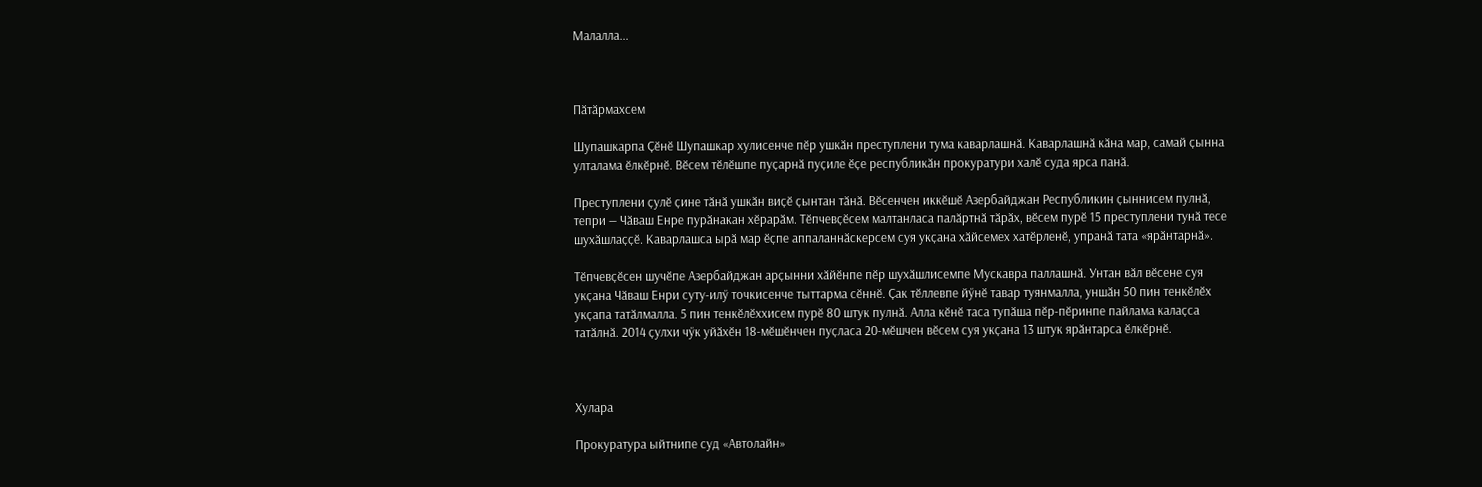Малалла...



Пӑтӑрмахсем

Шупашкарпа Ҫӗнӗ Шупашкар хулисенче пӗр ушкӑн преступлени тума каварлашнӑ. Каварлашнӑ кӑна мар, самай ҫынна улталама ӗлкӗрнӗ. Вӗсем тӗлӗшпе пуҫарнӑ пуҫиле ӗҫе республикӑн прокуратури халӗ суда ярса панӑ.

Преступлени ҫулӗ ҫине тӑнӑ ушкӑн виҫӗ ҫынтан тӑнӑ. Вӗсенчен иккӗшӗ Азербайджан Республикин ҫыннисем пулнӑ, тепри — Чӑваш Енре пурӑнакан хӗрарӑм. Тӗпчевҫӗсем малтанласа палӑртнӑ тӑрӑх, вӗсем пурӗ 15 преступлени тунӑ тесе шухӑшлаҫҫӗ. Каварлашса ырӑ мар ӗҫпе аппаланнӑскерсем суя укҫана хӑйсемех хатӗрленӗ, упранӑ тата «ярӑнтарнӑ».

Тӗпчевҫӗсен шучӗпе Азербайджан арҫынни хӑйӗнпе пӗр шухӑшлисемпе Мускавра паллашнӑ. Унтан вӑл вӗсене суя укҫана Чӑваш Енри суту-илӳ точкисенче тыттарма сӗннӗ. Ҫак тӗллевпе йӳнӗ тавар туянмалла, уншӑн 50 пин тенкӗлӗх укҫапа татӑлмалла. 5 пин тенкӗлӗххисем пурӗ 80 штук пулнӑ. Алла кӗнӗ таса тупӑша пӗр-пӗринпе пайлама калаҫса татӑлнӑ. 2014 ҫулхи чӳк уйӑхӗн 18-мӗшӗнчен пуҫласа 20-мӗшчен вӗсем суя укҫана 13 штук ярӑнтарса ӗлкӗрнӗ.



Хулара

Прокуратура ыйтнипе суд «Автолайн»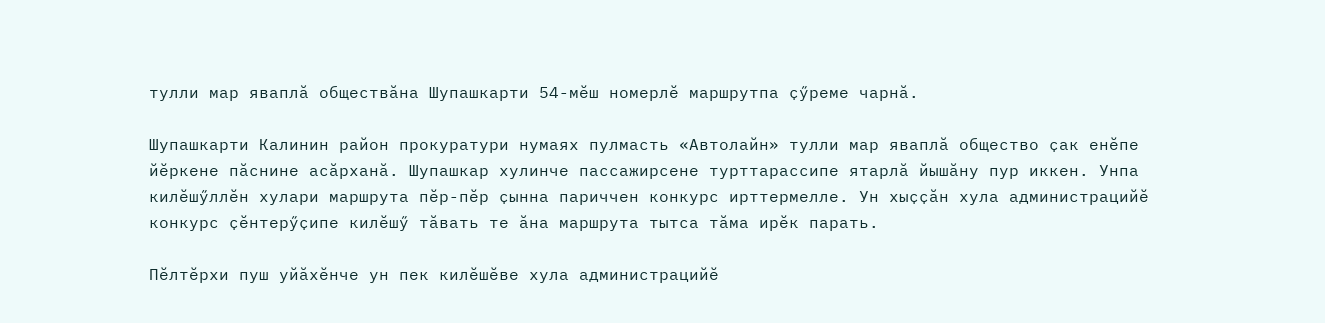тулли мар яваплӑ обществӑна Шупашкарти 54-мӗш номерлӗ маршрутпа ҫӳреме чарнӑ.

Шупашкарти Калинин район прокуратури нумаях пулмасть «Автолайн» тулли мар яваплӑ общество ҫак енӗпе йӗркене пӑснине асӑрханӑ. Шупашкар хулинче пассажирсене турттарассипе ятарлӑ йышӑну пур иккен. Унпа килӗшӳллӗн хулари маршрута пӗр-пӗр ҫынна париччен конкурс ирттермелле. Ун хыҫҫӑн хула администрацийӗ конкурс ҫӗнтерӳҫипе килӗшӳ тӑвать те ӑна маршрута тытса тӑма ирӗк парать.

Пӗлтӗрхи пуш уйӑхӗнче ун пек килӗшӗве хула администрацийӗ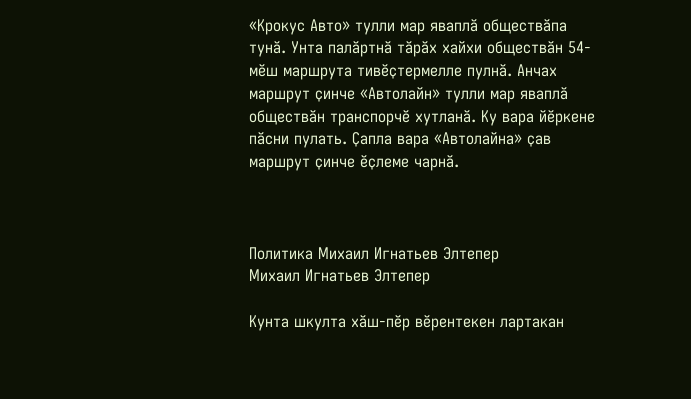«Крокус Авто» тулли мар яваплӑ обществӑпа тунӑ. Унта палӑртнӑ тӑрӑх хайхи обществӑн 54-мӗш маршрута тивӗҫтермелле пулнӑ. Анчах маршрут ҫинче «Автолайн» тулли мар яваплӑ обществӑн транспорчӗ хутланӑ. Ку вара йӗркене пӑсни пулать. Ҫапла вара «Автолайна» ҫав маршрут ҫинче ӗҫлеме чарнӑ.



Политика Михаил Игнатьев Элтепер
Михаил Игнатьев Элтепер

Кунта шкулта хӑш-пӗр вӗрентекен лартакан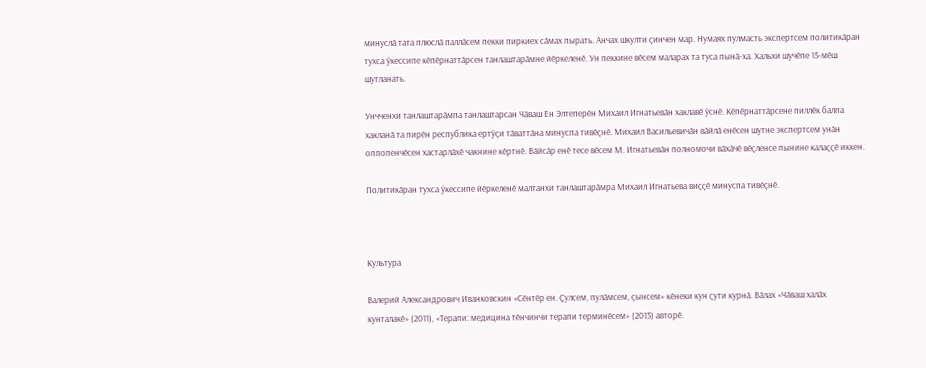минуслӑ тата плюслӑ паллӑсем пекки пиркиех сӑмах пырать. Анчах шкулти ҫинчен мар. Нумаях пулмасть экспертсем политикӑран тухса ӳкессипе кӗпӗрнаттӑрсен танлаштарӑмне йӗркеленӗ. Ун пеккине вӗсем маларах та туса пынӑ-ха. Хальхи шучӗпе 15-мӗш шутланать.

Унчченхи танлаштарӑмпа танлаштарсан Чӑваш Ен Элтеперӗн Михаил Игнатьевӑн хаклавӗ ӳснӗ. Кӗпӗрнаттӑрсене пиллӗк балпа хакланӑ та пирӗн республика ертӳҫи тӑваттӑна минуспа тивӗҫнӗ. Михаил Васильевичӑн вӑйлӑ енӗсен шутне экспертсем унӑн оппопенчӗсен хастарлӑхӗ чакнине кӗртнӗ. Вӑйсӑр енӗ тесе вӗсем М. Игнатьевӑн полномочи вӑхӑчӗ вӗҫленсе пынине калаҫҫӗ иккен.

Политикӑран тухса ӳкессипе йӗркеленӗ малтанхи танлаштарӑмра Михаил Игнатьева виҫҫӗ минуспа тивӗҫнӗ.



Культура

Валерий Александрович Иванковскин «Сӗнтӗр ен. Ҫулсем, пулӑмсем, ҫынсем» кӗнеки кун ҫути курнӑ. Вӑлах «Чӑваш халӑх кунталакӗ» (2011), «Терапи: медицина тӗнчинчи терапи терминӗсем» (2013) авторӗ.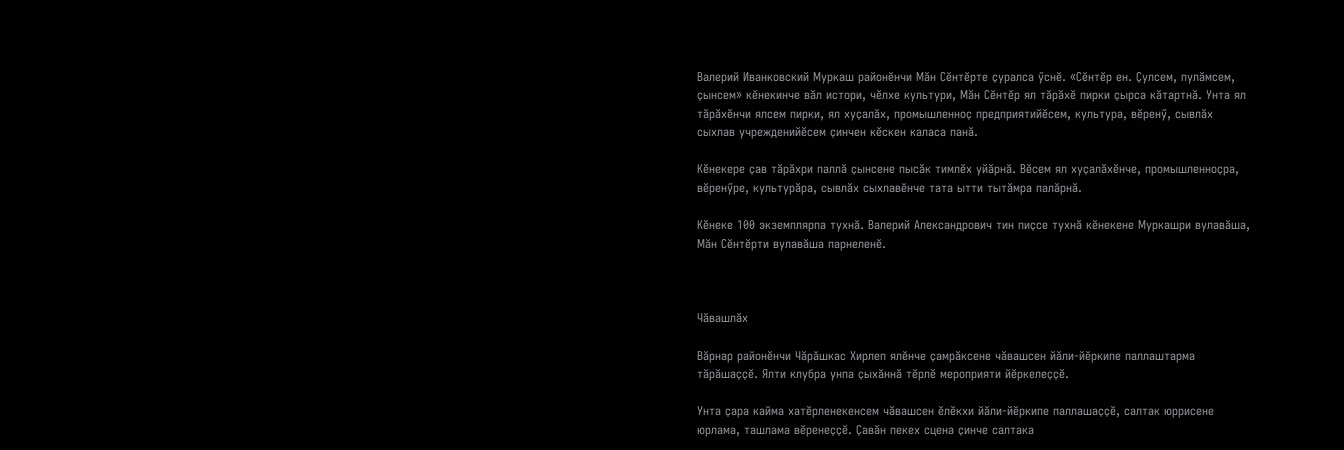Валерий Иванковский Муркаш районӗнчи Мӑн Сӗнтӗрте ҫуралса ӳснӗ. «Сӗнтӗр ен. Ҫулсем, пулӑмсем, ҫынсем» кӗнекинче вӑл истори, чӗлхе культури, Мӑн Сӗнтӗр ял тӑрӑхӗ пирки ҫырса кӑтартнӑ. Унта ял тӑрӑхӗнчи ялсем пирки, ял хуҫалӑх, промышленноҫ предприятийӗсем, культура, вӗренӳ, сывлӑх сыхлав учрежденийӗсем ҫинчен кӗскен каласа панӑ.

Кӗнекере ҫав тӑрӑхри паллӑ ҫынсене пысӑк тимлӗх уйӑрнӑ. Вӗсем ял хуҫалӑхӗнче, промышленноҫра, вӗренӳре, культурӑра, сывлӑх сыхлавӗнче тата ытти тытӑмра палӑрнӑ.

Кӗнеке 100 экземплярпа тухнӑ. Валерий Александрович тин пиҫсе тухнӑ кӗнекене Муркашри вулавӑша, Мӑн Сӗнтӗрти вулавӑша парнеленӗ.



Чӑвашлӑх

Вӑрнар районӗнчи Чӑрӑшкас Хирлеп ялӗнче ҫамрӑксене чӑвашсен йӑли-йӗркипе паллаштарма тӑрӑшаҫҫӗ. Ялти клубра унпа ҫыхӑннӑ тӗрлӗ мероприяти йӗркелеҫҫӗ.

Унта ҫара кайма хатӗрленекенсем чӑвашсен ӗлӗкхи йӑли-йӗркипе паллашаҫҫӗ, салтак юррисене юрлама, ташлама вӗренеҫҫӗ. Ҫавӑн пекех сцена ҫинче салтака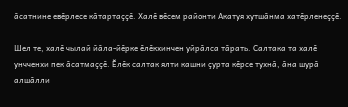ӑсатнине евӗрлесе кӑтартаҫҫӗ. Халӗ вӗсем районти Акатуя хутшӑнма хатӗрленеҫҫӗ.

Шел те, халӗ чылай йӑла-йӗрке ӗлӗкхинчен уйрӑлса тӑрать. Салтака та халӗ унчченхи пек ӑсатмаҫҫӗ. Ӗлӗк салтак ялти кашни ҫурта кӗрсе тухнӑ, ӑна шурӑ алшӑлли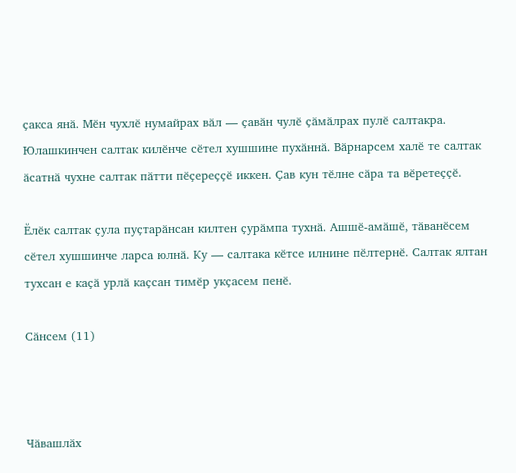ҫакса янӑ. Мӗн чухлӗ нумайрах вӑл — ҫавӑн чулӗ ҫӑмӑлрах пулӗ салтакра. Юлашкинчен салтак килӗнче сӗтел хушшине пухӑннӑ. Вӑрнарсем халӗ те салтак ӑсатнӑ чухне салтак пӑтти пӗҫереҫҫӗ иккен. Ҫав кун тӗлне сӑра та вӗретеҫҫӗ.

Ӗлӗк салтак ҫула пуҫтарӑнсан килтен ҫурӑмпа тухнӑ. Ашшӗ-амӑшӗ, тӑванӗсем сӗтел хушшинче ларса юлнӑ. Ку — салтака кӗтсе илнине пӗлтернӗ. Салтак ялтан тухсан е каҫӑ урлӑ каҫсан тимӗр укҫасем пенӗ.

Сӑнсем (11)



Чӑвашлӑх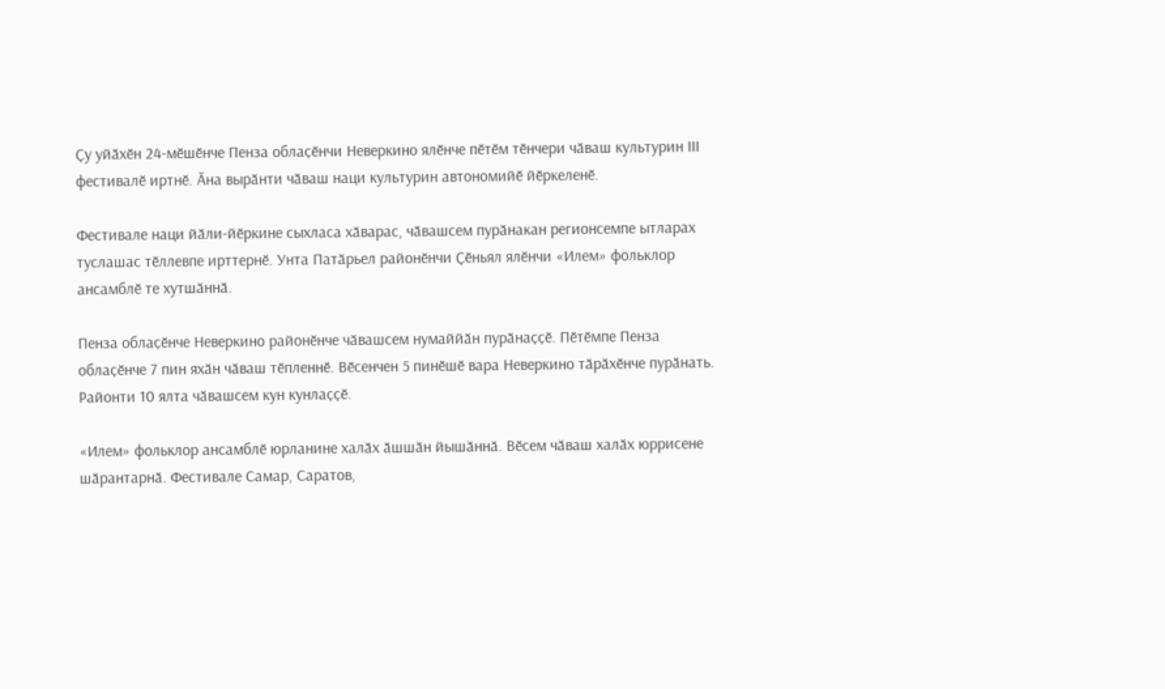Ҫу уйӑхӗн 24-мӗшӗнче Пенза облаҫӗнчи Неверкино ялӗнче пӗтӗм тӗнчери чӑваш культурин III фестивалӗ иртнӗ. Ӑна вырӑнти чӑваш наци культурин автономийӗ йӗркеленӗ.

Фестивале наци йӑли-йӗркине сыхласа хӑварас, чӑвашсем пурӑнакан регионсемпе ытларах туслашас тӗллевпе ирттернӗ. Унта Патӑрьел районӗнчи Ҫӗньял ялӗнчи «Илем» фольклор ансамблӗ те хутшӑннӑ.

Пенза облаҫӗнче Неверкино районӗнче чӑвашсем нумаййӑн пурӑнаҫҫӗ. Пӗтӗмпе Пенза облаҫӗнче 7 пин яхӑн чӑваш тӗпленнӗ. Вӗсенчен 5 пинӗшӗ вара Неверкино тӑрӑхӗнче пурӑнать. Районти 10 ялта чӑвашсем кун кунлаҫҫӗ.

«Илем» фольклор ансамблӗ юрланине халӑх ӑшшӑн йышӑннӑ. Вӗсем чӑваш халӑх юррисене шӑрантарнӑ. Фестивале Самар, Саратов,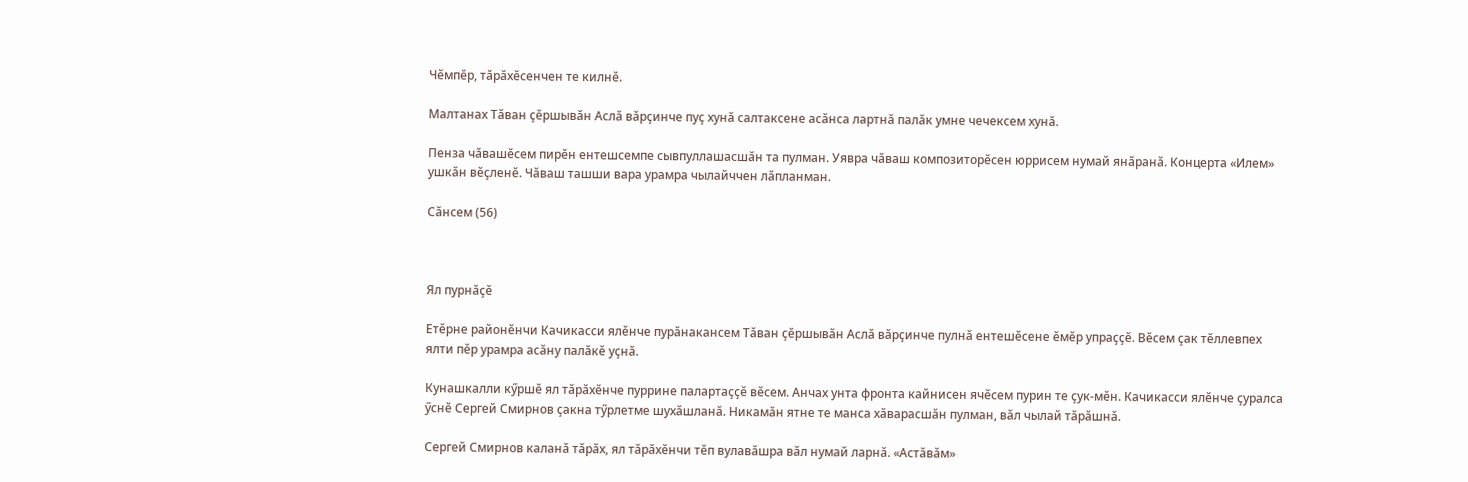Чӗмпӗр, тӑрӑхӗсенчен те килнӗ.

Малтанах Тӑван ҫӗршывӑн Аслӑ вӑрҫинче пуҫ хунӑ салтаксене асӑнса лартнӑ палӑк умне чечексем хунӑ.

Пенза чӑвашӗсем пирӗн ентешсемпе сывпуллашасшӑн та пулман. Уявра чӑваш композиторӗсен юррисем нумай янӑранӑ. Концерта «Илем» ушкӑн вӗҫленӗ. Чӑваш ташши вара урамра чылайччен лӑпланман.

Сӑнсем (56)



Ял пурнӑҫӗ

Етӗрне районӗнчи Качикасси ялӗнче пурӑнакансем Тӑван ҫӗршывӑн Аслӑ вӑрҫинче пулнӑ ентешӗсене ӗмӗр упраҫҫӗ. Вӗсем ҫак тӗллевпех ялти пӗр урамра асӑну палӑкӗ уҫнӑ.

Кунашкалли кӳршӗ ял тӑрӑхӗнче пуррине палартаҫҫӗ вӗсем. Анчах унта фронта кайнисен ячӗсем пурин те ҫук-мӗн. Качикасси ялӗнче ҫуралса ӳснӗ Сергей Смирнов ҫакна тӳрлетме шухӑшланӑ. Никамӑн ятне те манса хӑварасшӑн пулман, вӑл чылай тӑрӑшнӑ.

Сергей Смирнов каланӑ тӑрӑх, ял тӑрӑхӗнчи тӗп вулавӑшра вӑл нумай ларнӑ. «Астӑвӑм»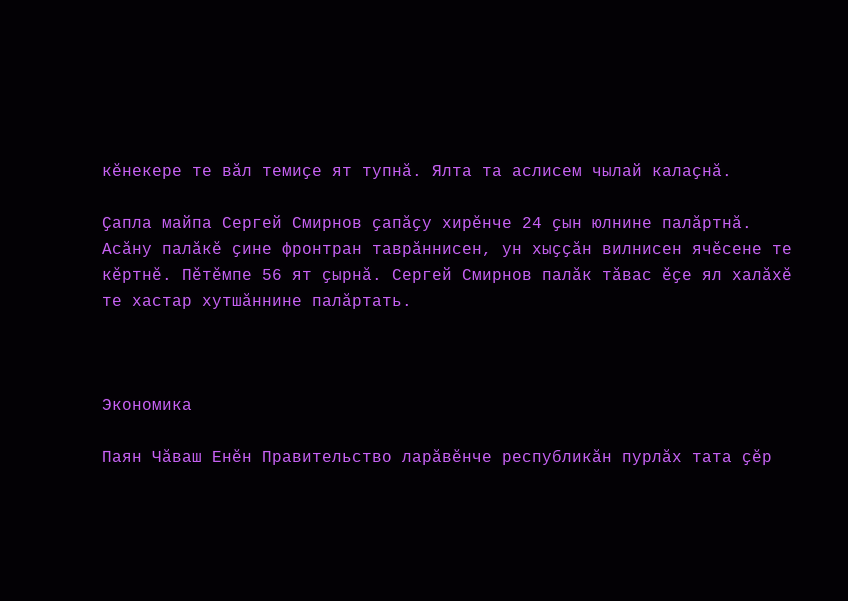кӗнекере те вӑл темиҫе ят тупнӑ. Ялта та аслисем чылай калаҫнӑ.

Ҫапла майпа Сергей Смирнов ҫапӑҫу хирӗнче 24 ҫын юлнине палӑртнӑ. Асӑну палӑкӗ ҫине фронтран таврӑннисен, ун хыҫҫӑн вилнисен ячӗсене те кӗртнӗ. Пӗтӗмпе 56 ят ҫырнӑ. Сергей Смирнов палӑк тӑвас ӗҫе ял халӑхӗ те хастар хутшӑннине палӑртать.



Экономика

Паян Чӑваш Енӗн Правительство ларӑвӗнче республикӑн пурлӑх тата ҫӗр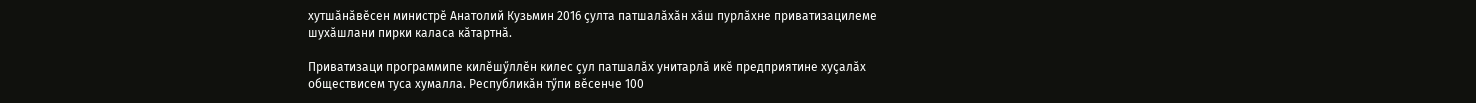хутшӑнӑвӗсен министрӗ Анатолий Кузьмин 2016 ҫулта патшалӑхӑн хӑш пурлӑхне приватизацилеме шухӑшлани пирки каласа кӑтартнӑ.

Приватизаци программипе килӗшӳллӗн килес ҫул патшалӑх унитарлӑ икӗ предприятине хуҫалӑх обществисем туса хумалла. Республикӑн тӳпи вӗсенче 100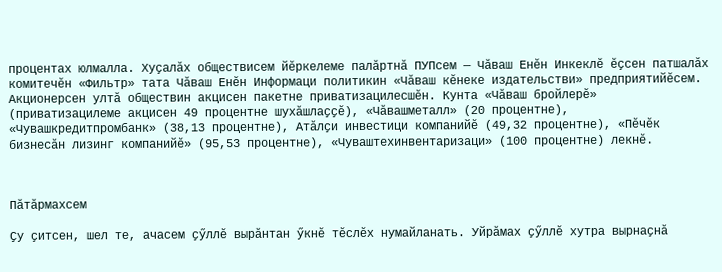процентах юлмалла. Хуҫалӑх обществисем йӗркелеме палӑртнӑ ПУПсем — Чӑваш Енӗн Инкеклӗ ӗҫсен патшалӑх комитечӗн «Фильтр» тата Чӑваш Енӗн Информаци политикин «Чӑваш кӗнеке издательстви» предприятийӗсем. Акционерсен ултӑ обществин акцисен пакетне приватизацилесшӗн. Кунта «Чӑваш бройлерӗ» (приватизацилеме акцисен 49 процентне шухӑшлаҫҫӗ), «Чӑвашметалл» (20 процентне), «Чувашкредитпромбанк» (38,13 процентне), Атӑлҫи инвестици компанийӗ (49,32 процентне), «Пӗчӗк бизнесӑн лизинг компанийӗ» (95,53 процентне), «Чуваштехинвентаризаци» (100 процентне) лекнӗ.



Пӑтӑрмахсем

Ҫу ҫитсен, шел те, ачасем ҫӳллӗ вырӑнтан ӳкнӗ тӗслӗх нумайланать. Уйрӑмах ҫӳллӗ хутра вырнаҫнӑ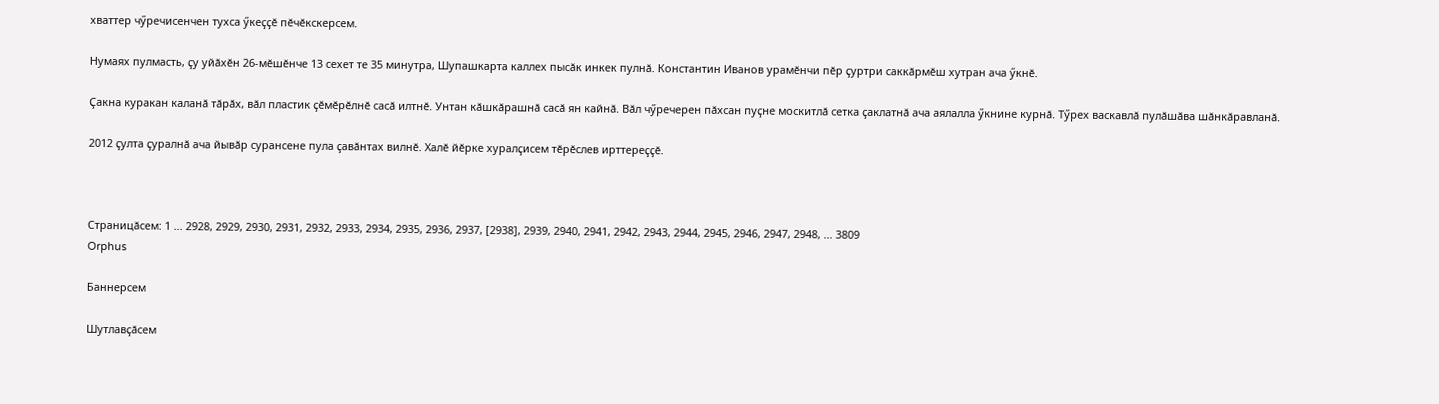хваттер чӳречисенчен тухса ӳкеҫҫӗ пӗчӗкскерсем.

Нумаях пулмасть, ҫу уйӑхӗн 26-мӗшӗнче 13 сехет те 35 минутра, Шупашкарта каллех пысӑк инкек пулнӑ. Константин Иванов урамӗнчи пӗр ҫуртри саккӑрмӗш хутран ача ӳкнӗ.

Ҫакна куракан каланӑ тӑрӑх, вӑл пластик ҫӗмӗрӗлнӗ сасӑ илтнӗ. Унтан кӑшкӑрашнӑ сасӑ ян кайнӑ. Вӑл чӳречерен пӑхсан пуҫне москитлӑ сетка ҫаклатнӑ ача аялалла ӳкнине курнӑ. Тӳрех васкавлӑ пулӑшӑва шӑнкӑравланӑ.

2012 ҫулта ҫуралнӑ ача йывӑр сурансене пула ҫавӑнтах вилнӗ. Халӗ йӗрке хуралҫисем тӗрӗслев ирттереҫҫӗ.



Страницӑсем: 1 ... 2928, 2929, 2930, 2931, 2932, 2933, 2934, 2935, 2936, 2937, [2938], 2939, 2940, 2941, 2942, 2943, 2944, 2945, 2946, 2947, 2948, ... 3809
Orphus

Баннерсем

Шутлавҫӑсем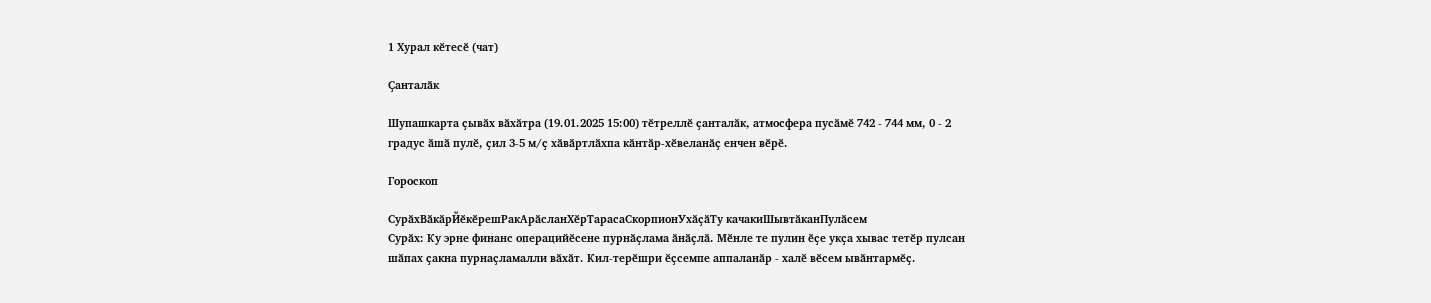1 Хурал кӗтесӗ (чат)

Ҫанталӑк

Шупашкарта ҫывӑх вӑхӑтра (19.01.2025 15:00) тӗтреллӗ ҫанталӑк, атмосфера пусӑмӗ 742 - 744 мм, 0 - 2 градус ӑшӑ пулӗ, ҫил 3-5 м/ҫ хӑвӑртлӑхпа кӑнтӑр-хӗвеланӑҫ енчен вӗрӗ.

Гороскоп

СурӑхВӑкӑрЙӗкӗрешРакАрӑсланХӗрТарасаСкорпионУхӑҫӑТу качакиШывтӑканПулӑсем
Сурӑх: Ку эрне финанс операцийӗсене пурнӑҫлама ӑнӑҫлӑ. Мӗнле те пулин ӗҫе укҫа хывас тетӗр пулсан шӑпах ҫакна пурнаҫламалли вӑхӑт. Кил-терӗшри ӗҫсемпе аппаланӑр - халӗ вӗсем ывӑнтармӗҫ.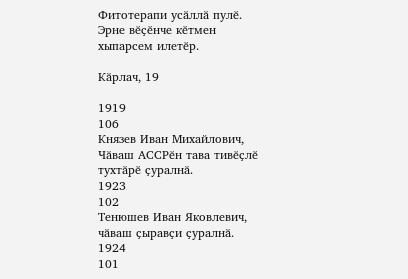Фитотерапи усӑллӑ пулӗ. Эрне вӗҫӗнче кӗтмен хыпарсем илетӗр.

Кӑрлач, 19

1919
106
Князев Иван Михайлович, Чӑваш АССРӗн тава тивӗҫлӗ тухтӑрӗ ҫуралнӑ.
1923
102
Тенюшев Иван Яковлевич, чӑваш ҫыравҫи ҫуралнӑ.
1924
101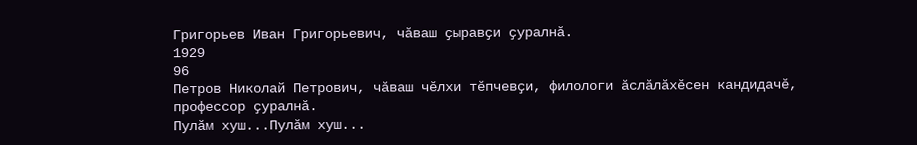Григорьев Иван Григорьевич, чӑваш ҫыравҫи ҫуралнӑ.
1929
96
Петров Николай Петрович, чӑваш чӗлхи тӗпчевҫи, филологи ӑслӑлӑхӗсен кандидачӗ, профессор ҫуралнӑ.
Пулӑм хуш...Пулӑм хуш...